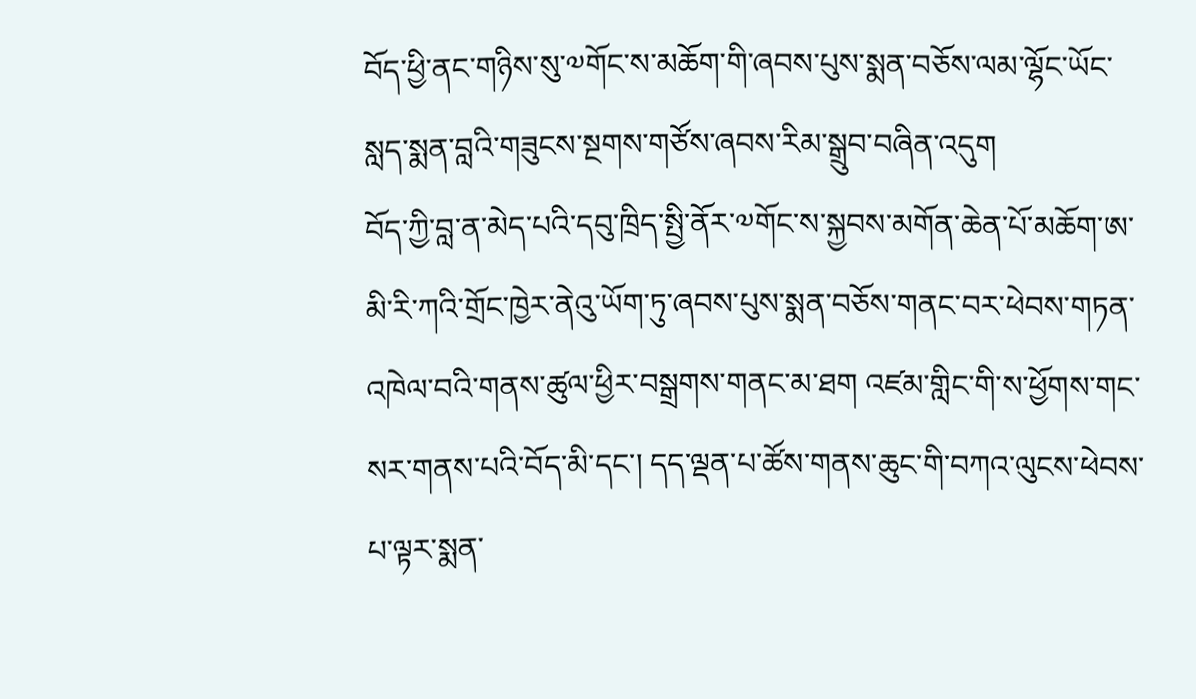བོད་ཕྱི་ནང་གཉིས་སུ་༧གོང་ས་མཆོག་གི་ཞབས་པུས་སྨན་བཅོས་ལམ་ལྷོང་ཡོང་སླད་སྨན་བླའི་གཟུངས་སྔགས་གཙོས་ཞབས་རིམ་སྒྲུབ་བཞིན་འདུག
བོད་ཀྱི་བླ་ན་མེད་པའི་དབུ་ཁྲིད་སྤྱི་ནོར་༧གོང་ས་སྐྱབས་མགོན་ཆེན་པོ་མཆོག་ཨ་མི་རི་ཀའི་གྲོང་ཁྱེར་ནེའུ་ཡོག་ཏུ་ཞབས་པུས་སྨན་བཅོས་གནང་བར་ཕེབས་གཏན་འཁེལ་བའི་གནས་ཚུལ་ཕྱིར་བསྒྲགས་གནང་མ་ཐག འཛམ་གླིང་གི་ས་ཕྱོགས་གང་སར་གནས་པའི་བོད་མི་དང་། དད་ལྡན་པ་ཚོས་གནས་ཆུང་གི་བཀའ་ལུངས་ཕེབས་པ་ལྟར་སྨན་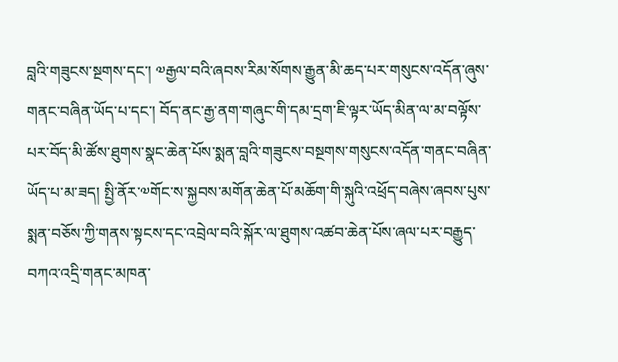བླའི་གཟུངས་སྔགས་དང་། ༧རྒྱལ་བའི་ཞབས་རིམ་སོགས་རྒྱུན་མི་ཆད་པར་གསུངས་འདོན་ཞུས་གནང་བཞིན་ཡོད་པ་དང་། བོད་ནང་རྒྱ་ནག་གཞུང་གི་དམ་དྲག་ཇི་ལྟར་ཡོད་མིན་ལ་མ་བལྟོས་པར་བོད་མི་ཚོས་ཐུགས་སྣང་ཆེན་པོས་སྨན་བླའི་གཟུངས་བསྔགས་གསུངས་འདོན་གནང་བཞིན་ཡོད་པ་མ་ཟད། སྤྱི་ནོར་༧གོང་ས་སྐྱབས་མགོན་ཆེན་པོ་མཆོག་གི་སྐུའི་འཕྲོད་བཞེས་ཞབས་པུས་སྨན་བཅོས་ཀྱི་གནས་སྟངས་དང་འབྲེལ་བའི་སྐོར་ལ་ཐུགས་འཚབ་ཆེན་པོས་ཞལ་པར་བརྒྱུད་བཀའ་འདྲི་གནང་མཁན་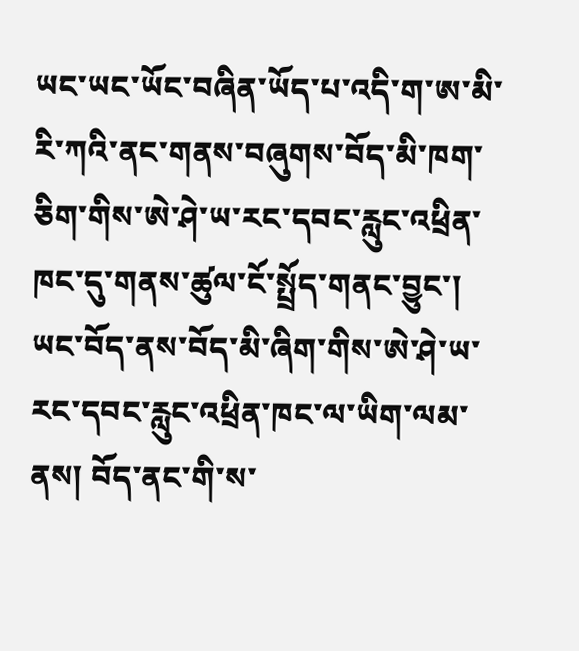ཡང་ཡང་ཡོང་བཞིན་ཡོད་པ་འདི་ག་ཨ་མི་རི་ཀའི་ནང་གནས་བཞུགས་བོད་མི་ཁག་ཅིག་གིས་ཨེ་ཤེ་ཡ་རང་དབང་རླུང་འཕྲིན་ཁང་དུ་གནས་ཚུལ་ངོ་སྤྲོད་གནང་བྱུང་།
ཡང་བོད་ནས་བོད་མི་ཞིག་གིས་ཨེ་ཤེ་ཡ་རང་དབང་རླུང་འཕྲིན་ཁང་ལ་ཡིག་ལམ་ནས། བོད་ནང་གི་ས་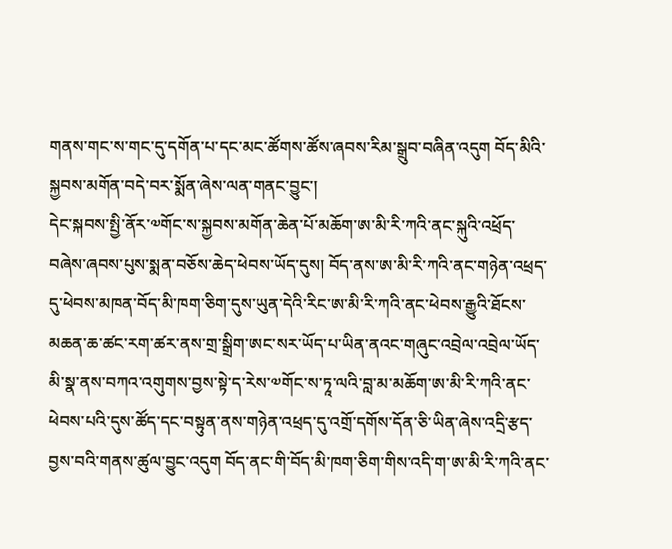གནས་གང་ས་གང་དུ་དགོན་པ་དང་མང་ཚོགས་ཚོས་ཞབས་རིམ་སྒྲུབ་བཞིན་འདུག བོད་མིའི་སྐྱབས་མགོན་བདེ་བར་སྨོན་ཞེས་ལན་གནང་བྱུང་།
དེང་སྐབས་སྤྱི་ནོར་༧གོང་ས་སྐྱབས་མགོན་ཆེན་པོ་མཆོག་ཨ་མི་རི་ཀའི་ནང་སྐུའི་འཕྲོད་བཞེས་ཞབས་པུས་སྨན་བཅོས་ཆེད་ཕེབས་ཡོད་དུས། བོད་ནས་ཨ་མི་རི་ཀའི་ནང་གཉེན་འཕྲད་དུ་ཕེབས་མཁན་བོད་མི་ཁག་ཅིག་དུས་ཡུན་དེའི་རིང་ཨ་མི་རི་ཀའི་ནང་ཕེབས་རྒྱུའི་ཐོངས་མཆན་ཆ་ཚང་རག་ཚར་ནས་གྲ་སྒྲིག་ཨང་སར་ཡོད་པ་ཡིན་ནའང་གཞུང་འབྲེལ་འབྲེལ་ཡོད་མི་སྣ་ནས་བཀའ་འགུགས་བྱས་སྟེ་ད་རེས་༧གོང་ས་ཏཱ་ལའི་བླ་མ་མཆོག་ཨ་མི་རི་ཀའི་ནང་ཕེབས་པའི་དུས་ཚོད་དང་བསྟུན་ནས་གཉེན་འཕྲད་དུ་འགྲོ་དགོས་དོན་ཅི་ཡིན་ཞེས་འདྲི་རྩད་བྱས་བའི་གནས་ཚུལ་བྱུང་འདུག བོད་ནང་གི་བོད་མི་ཁག་ཅིག་གིས་འདི་ག་ཨ་མི་རི་ཀའི་ནང་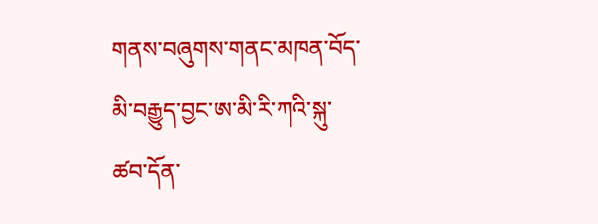གནས་བཞུགས་གནང་མཁན་བོད་མི་བརྒྱུད་བྱང་ཨ་མི་རི་ཀའི་སྐུ་ཚབ་དོན་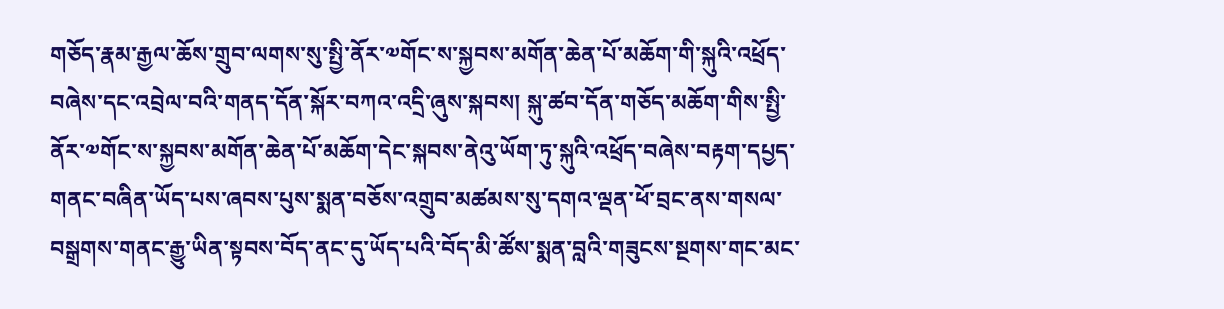གཅོད་རྣམ་རྒྱལ་ཆོས་གྲུབ་ལགས་སུ་སྤྱི་ནོར་༧གོང་ས་སྐྱབས་མགོན་ཆེན་པོ་མཆོག་གི་སྐུའི་འཕྲོད་བཞེས་དང་འབྲེལ་བའི་གནད་དོན་སྐོར་བཀའ་འདྲི་ཞུས་སྐབས། སྐུ་ཚབ་དོན་གཅོད་མཆོག་གིས་སྤྱི་ནོར་༧གོང་ས་སྐྱབས་མགོན་ཆེན་པོ་མཆོག་དེང་སྐབས་ནེའུ་ཡོག་ཏུ་སྐུའི་འཕྲོད་བཞེས་བརྟག་དཔྱད་གནང་བཞིན་ཡོད་པས་ཞབས་པུས་སྨན་བཅོས་འགྲུབ་མཚམས་སུ་དགའ་ལྡན་ཕོ་བྲང་ནས་གསལ་བསྒྲགས་གནང་རྒྱུ་ཡིན་སྟབས་བོད་ནང་དུ་ཡོད་པའི་བོད་མི་ཚོས་སྨན་བླའི་གཟུངས་སྔགས་གང་མང་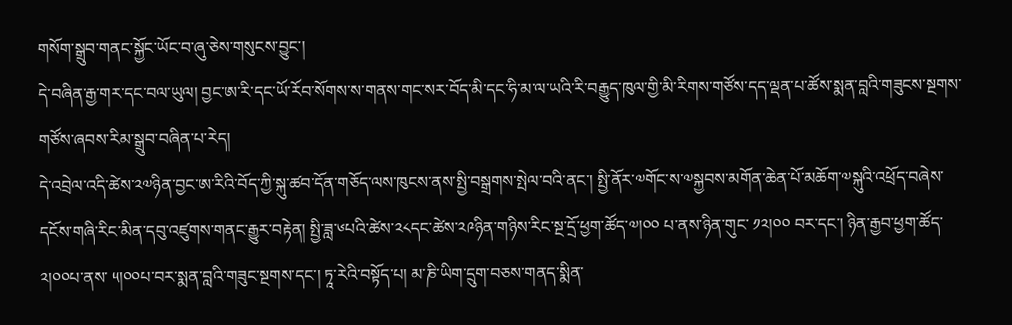གསོག་སྒྲུབ་གནང་སྐྱོང་ཡོང་བ་ཞུ་ཅེས་གསུངས་བྱུང་།
དེ་བཞིན་རྒྱ་གར་དང་བལ་ཡུལ། བྱང་ཨ་རི་དང་ཡོ་རོབ་སོགས་ས་གནས་གང་སར་བོད་མི་དང་ཧི་མ་ལ་ཡའི་རི་བརྒྱུད་ཁུལ་གྱི་མི་རིགས་གཙོས་དད་ལྡན་པ་ཚོས་སྨན་བླའི་གཟུངས་སྔགས་གཙོས་ཞབས་རིམ་སྒྲུབ་བཞིན་པ་རེད།
དེ་འབྲེལ་འདི་ཚེས་༢༧ཉིན་བྱང་ཨ་རིའི་བོད་ཀྱི་སྐུ་ཚབ་དོན་གཅོད་ལས་ཁུངས་ནས་སྤྱི་བསྒྲགས་སྤེལ་བའི་ནང་། སྤྱི་ནོར་༧གོང་ས་༧སྐྱབས་མགོན་ཆེན་པོ་མཆོག་༧སྐུའི་འཕྲོད་བཞེས་དངོས་གཞི་རིང་མིན་དབུ་འཛུགས་གནང་རྒྱུར་བརྟེན། སྤྱི་ཟླ་༦པའི་ཚེས་༢༨དང་ཚེས་༢༩ཉིན་གཉིས་རིང་སྔ་དྲོ་ཕྱག་ཚོད་༧།༠༠ པ་ནས་ཉིན་གུང་ ༡༢།༠༠ བར་དང་། ཉིན་རྒྱབ་ཕྱག་ཚོད་ ༢།༠༠པ་ནས་ ༥།༠༠པ་བར་སྨན་བླའི་གཟུང་སྔགས་དང་། ཏཱ་རེའི་བསྟོད་པ། མ་ཎི་ཡིག་དྲུག་བཅས་གནད་སྨིན་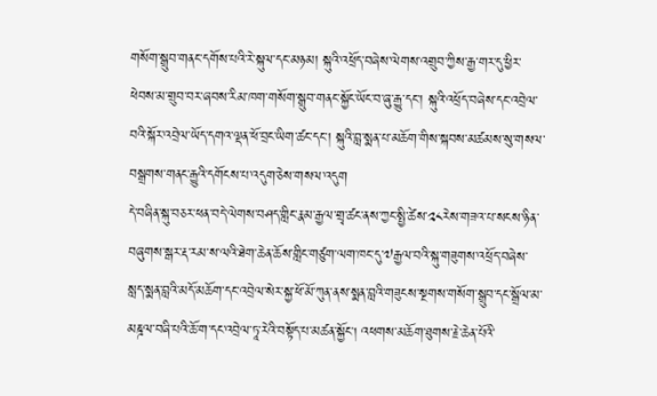གསོག་སྒྲུབ་གནང་དགོས་པའི་རེ་སྐུལ་དང་མཉམ། སྐུའི་འཕྲོད་བཞེས་ལེགས་འགྲུབ་ཀྱིས་རྒྱ་གར་དུ་ཕྱིར་ཕེབས་མ་གྲུབ་བར་ཞབས་རིམ་ཁག་གསོག་སྒྲུབ་གནང་སྐྱོང་ཡོང་བ་ཞུ་རྒྱུ་དང་། སྐུའི་འཕྲོད་བཞེས་དང་འབྲེལ་བའི་སྐོར་འབྲེལ་ཡོད་དགའ་ལྡན་ཕོ་བྲང་ཡིག་ཚང་དང་། སྐུའི་བླ་སྨན་པ་མཆོག་གིས་སྐབས་མཚམས་སུ་གསལ་བསྒྲགས་གནང་རྒྱུའི་དགོངས་པ་འདུག་ཅེས་གསལ་འདུག
དེ་བཞིན་སྐུ་བཅར་ཕན་བདེ་ལེགས་བཤད་གླིང་རྣམ་རྒྱལ་གྲྭ་ཚང་ནས་ཀྱང་སྤྱི་ཚེས་༢༨རེས་གཟའ་པ་སངས་ཉིན་བཞུགས་སྒར་རྡ་རམ་ས་ལའི་ཐེག་ཆེན་ཆོས་གླིང་གཙུག་ལག་ཁང་དུ་༧རྒྱལ་བའི་སྐུ་གཟུགས་འཕྲོད་བཞེས་སླད་སྨན་བླའི་མདོ་མཆོག་དང་འབྲེལ་སེར་སྐྱ་ཕོ་མོ་ཀུན་ནས་སྨན་བླའི་གཟུངས་སྔགས་གསོག་སྒྲུབ་དང་སྒྲོལ་མ་མཎྜལ་བཞི་པའི་ཆོ་ག་དང་འབྲེལ་ཏཱ་རེའི་བསྟོད་པ་མཚན་སྐྱོང། འཕགས་མཆོག་ཐུགས་རྗེ་ཆེན་པོའི་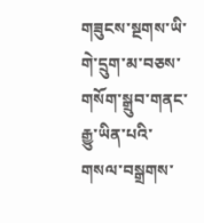གཟུངས་སྔགས་ཡི་གེ་དྲུག་མ་བཅས་གསོག་སྒྲུབ་གནང་རྒྱུ་ཡིན་པའི་གསལ་བསྒྲགས་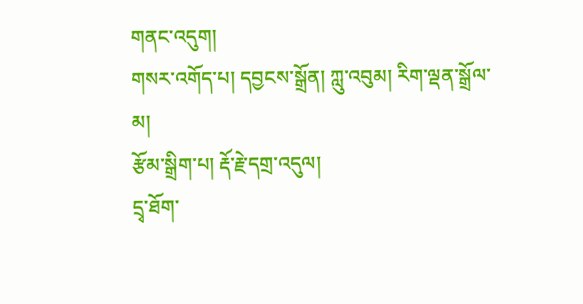གནང་འདུག།
གསར་འགོད་པ། དབྱངས་སྒྲོན། ཀླུ་འབུམ། རིག་ལྡན་སྒྲོལ་མ།
རྩོམ་སྒྲིག་པ། རྡོ་རྗེ་དགྲ་འདུལ།
དྲྭ་ཐོག་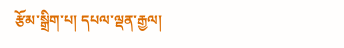རྩོམ་སྒྲིག་པ། དཔལ་ལྡན་རྒྱལ།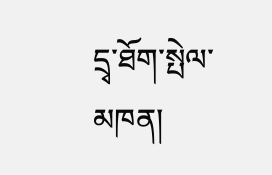དྲྭ་ཐོག་སྤེལ་མཁན།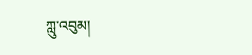ཀླུ་འབུམ།